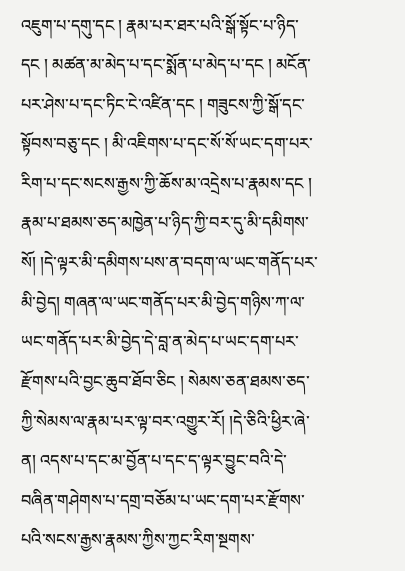འཇུག་པ་དགུ་དང ། རྣམ་པར་ཐར་པའི་སྒོ་སྟོང་པ་ཉིད་དང ། མཚན་མ་མེད་པ་དང་སྨོན་པ་མེད་པ་དང ། མངོན་པར་ཤེས་པ་དང་ཏིང་ངེ་འཛིན་དང ། གཟུངས་ཀྱི་སྒོ་དང་སྟོབས་བཅུ་དང ། མི་འཇིགས་པ་དང་སོ་སོ་ཡང་དག་པར་རིག་པ་དང་སངས་རྒྱས་ཀྱི་ཆོས་མ་འདྲེས་པ་རྣམས་དང ། རྣམ་པ་ཐམས་ཅད་མཁྱེན་པ་ཉིད་ཀྱི་བར་དུ་མི་དམིགས་སོ། །དེ་ལྟར་མི་དམིགས་པས་ན་བདག་ལ་ཡང་གནོད་པར་མི་བྱེད། གཞན་ལ་ཡང་གནོད་པར་མི་བྱེད་གཉིས་ཀ་ལ་ཡང་གནོད་པར་མི་བྱེད་དེ་བླ་ན་མེད་པ་ཡང་དག་པར་རྫོགས་པའི་བྱང་ཆུབ་ཐོབ་ཅིང ། སེམས་ཅན་ཐམས་ཅད་ཀྱི་སེམས་ལ་རྣམ་པར་ལྟ་བར་འགྱུར་རོ། །དེ་ཅིའི་ཕྱིར་ཞེ་ན། འདས་པ་དང་མ་བྱོན་པ་དང་ད་ལྟར་བྱུང་བའི་དེ་བཞིན་གཤེགས་པ་དགྲ་བཅོམ་པ་ཡང་དག་པར་རྫོགས་པའི་སངས་རྒྱས་རྣམས་ཀྱིས་ཀྱང་རིག་སྔགས་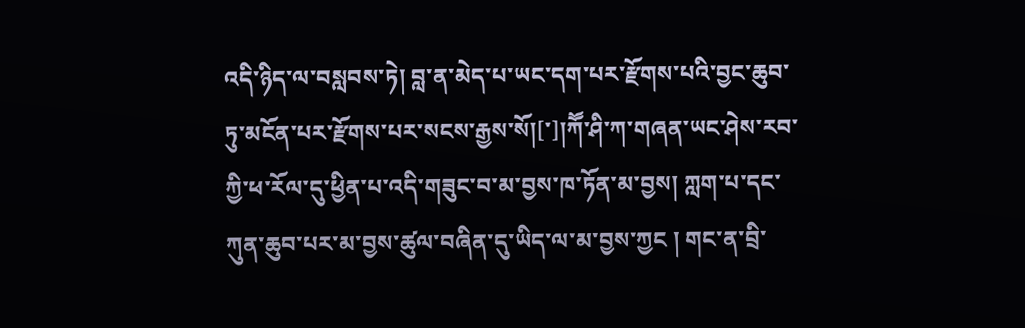འདི་ཉིད་ལ་བསླབས་ཏེ། བླ་ན་མེད་པ་ཡང་དག་པར་རྫོགས་པའི་བྱང་ཆུབ་ཏུ་མངོན་པར་རྫོགས་པར་སངས་རྒྱས་སོ།[་]།ཀཽ་ཤི་ཀ་གཞན་ཡང་ཤེས་རབ་ཀྱི་ཕ་རོལ་དུ་ཕྱིན་པ་འདི་གཟུང་བ་མ་བྱས་ཁ་ཏོན་མ་བྱས། ཀླག་པ་དང་ཀུན་ཆུབ་པར་མ་བྱས་ཚུལ་བཞིན་དུ་ཡིད་ལ་མ་བྱས་ཀྱང ། གང་ན་བྲི་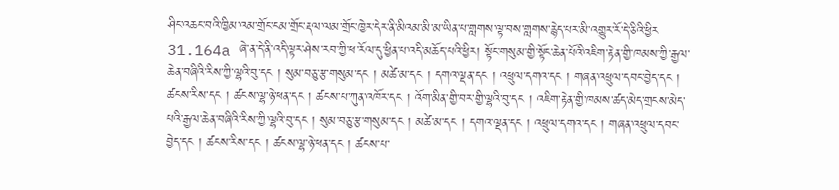ཤིང་འཆང་བའི་ཁྱིམ་འམ་གྲོང་ངམ་གྲོང་རྡལ་ལམ་གྲོང་ཁྱེར་དེར་ནི་མིའམ་མི་མ་ཡིན་པ་གླགས་ལྟ་བས་གླགས་རྙེད་པར་མི་འགྱུར་རོ་དེ་ཅིའི་ཕྱིར 31.164a ཞེ་ན་དེ་ནི་འདི་ལྟར་ཤེས་རབ་ཀྱི་ཕ་རོལ་དུ་ཕྱིན་པ་འདི་མཆོད་པའི་ཕྱིར། སྟོང་གསུམ་གྱི་སྟོང་ཆེན་པོའི་འཇིག་རྟེན་གྱི་ཁམས་ཀྱི་རྒྱལ་ཆེན་བཞིའི་རིས་ཀྱི་ལྷའི་བུ་དང ། སུམ་བཅུ་རྩ་གསུམ་དང ། མཚེ་མ་དང ། དགའ་ལྡན་དང ། འཕྲུལ་དགའ་དང ། གཞན་འཕྲུལ་དབང་བྱེད་དང ། ཚངས་རིས་དང ། ཚངས་ལྷ་ཉེ་ཕན་དང ། ཚངས་པ་ཀུན་འཁོར་དང ། འོག་མིན་གྱི་བར་གྱི་ལྷའི་བུ་དང ། འཇིག་རྟེན་གྱི་ཁམས་ཚད་མེད་གྲངས་མེད་པའི་རྒྱལ་ཆེན་བཞིའི་རིས་ཀྱི་ལྷའི་བུ་དང ། སུམ་བཅུ་རྩ་གསུམ་དང ། མཚེ་མ་དང ། དགའ་ལྡན་དང ། འཕྲུལ་དགའ་དང ། གཞན་འཕྲུལ་དབང་བྱེད་དང ། ཚངས་རིས་དང ། ཚངས་ལྷ་ཉེ་ཕན་དང ། ཚངས་པ་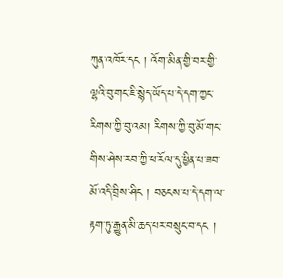ཀུན་འཁོར་དང ། འོག་མིན་གྱི་བར་གྱི་ལྷའི་བུ་གང་ཇི་སྙེད་ཡོད་པ་དེ་དག་ཀྱང་རིགས་ཀྱི་བུ་འམ། རིགས་ཀྱི་བུ་མོ་གང་གིས་ཤེས་རབ་ཀྱི་ཕ་རོལ་དུ་ཕྱིན་པ་ཟབ་མོ་འདི་བྲིས་ཤིང ། བཅངས་པ་དེ་དག་ལ་རྟག་ཏུ་རྒྱུན་མི་ཆད་པར་བསྲུང་བ་དང །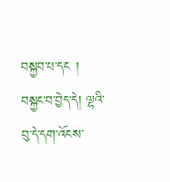བསྐྱབ་པ་དང ། བསྐྱང་བ་བྱེད་དེ། ལྷའི་བུ་དེ་དག་འོངས་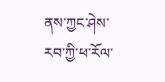ནས་ཀྱང་ཤེས་རབ་ཀྱི་ཕ་རོལ་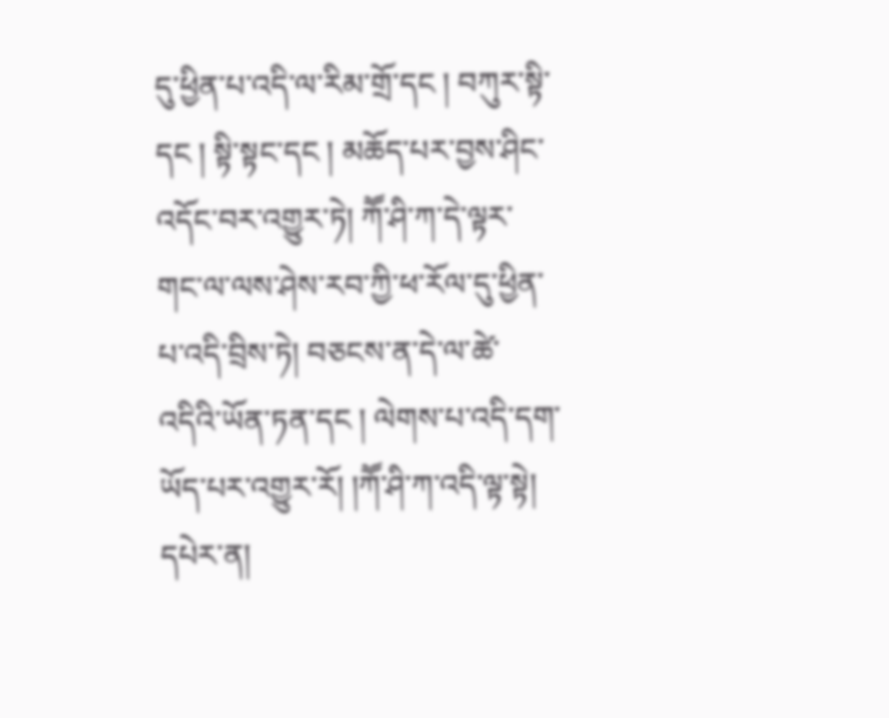དུ་ཕྱིན་པ་འདི་ལ་རིམ་གྲོ་དང ། བཀུར་སྟི་དང ། སྟི་སྟང་དང ། མཆོད་པར་བྱས་ཤིང་འདོང་བར་འགྱུར་ཏེ། ཀཽ་ཤི་ཀ་དེ་ལྟར་གང་ལ་ལས་ཤེས་རབ་ཀྱི་ཕ་རོལ་དུ་ཕྱིན་པ་འདི་བྲིས་ཏེ། བཅངས་ན་དེ་ལ་ཚེ་འདིའི་ཡོན་ཏན་དང ། ལེགས་པ་འདི་དག་ཡོད་པར་འགྱུར་རོ། །ཀཽ་ཤི་ཀ་འདི་ལྟ་སྟེ། དཔེར་ན།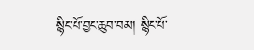སྙིང་པོ་བྱང་ཆུབ་བམ། སྙིང་པོ་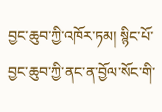བྱང་ཆུབ་ཀྱི་འཁོར་ཏམ། སྙིང་པོ་བྱང་ཆུབ་ཀྱི་ནང་ན་བྱོལ་སོང་གི་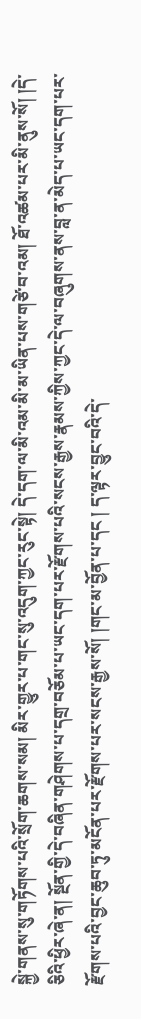སྐྱེ་གནས་སུ་གཏོགས་པའི་སྲོག་ཆགས་སམ། མིར་གྱུར་པ་གང་སུ་འདུག་ཀྱང་རུང་སྟེ། དེ་དག་ལ་མི་འམ་མི་མ་ཡིན་པས་གཙེ་བ་འམ། ཐོ་འཚམ་པར་མི་ནུས་སོ། །དེ་ཅིའི་ཕྱིར་ཞེ་ན། སྔོན་གྱི་དེ་བཞིན་གཤེགས་པ་དགྲ་བཅོམ་པ་ཡང་དག་པར་རྫོགས་པའི་སངས་རྒྱས་རྣམས་ཀྱིས་ཀྱང་དེ་ལ་བཞུགས་ནས་བླ་ན་མེད་པ་ཡང་དག་པར་རྫོགས་པའི་བྱང་ཆུབ་ཏུ་མངོན་པར་རྫོགས་པར་སངས་རྒྱས་སོ། །གང་མ་བྱོན་པ་དང ། ད་ལྟར་བྱུང་བའི་དེ་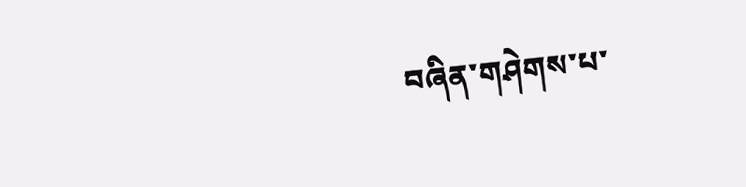བཞིན་གཤེགས་པ་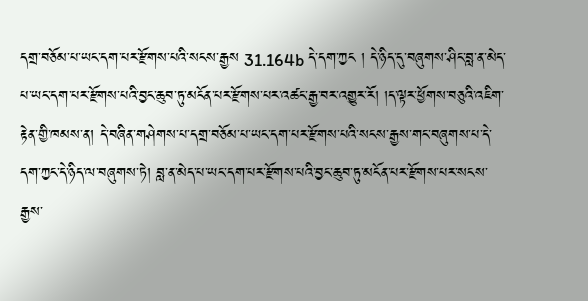དགྲ་བཅོམ་པ་ཡང་དག་པར་རྫོགས་པའི་སངས་རྒྱས 31.164b དེ་དག་ཀྱང ། དེ་ཉིད་དུ་བཞུགས་ཤིང་བླ་ན་མེད་པ་ཡང་དག་པར་རྫོགས་པའི་བྱང་ཆུབ་ཏུ་མངོན་པར་རྫོགས་པར་འཚང་རྒྱ་བར་འགྱུར་རོ། །ད་ལྟར་ཕྱོགས་བཅུའི་འཇིག་རྟེན་གྱི་ཁམས་ན། དེ་བཞིན་གཤེགས་པ་དགྲ་བཅོམ་པ་ཡང་དག་པར་རྫོགས་པའི་སངས་རྒྱས་གང་བཞུགས་པ་དེ་དག་ཀྱང་དེ་ཉིད་ལ་བཞུགས་ཏེ། བླ་ན་མེད་པ་ཡང་དག་པར་རྫོགས་པའི་བྱང་ཆུབ་ཏུ་མངོན་པར་རྫོགས་པར་སངས་རྒྱས་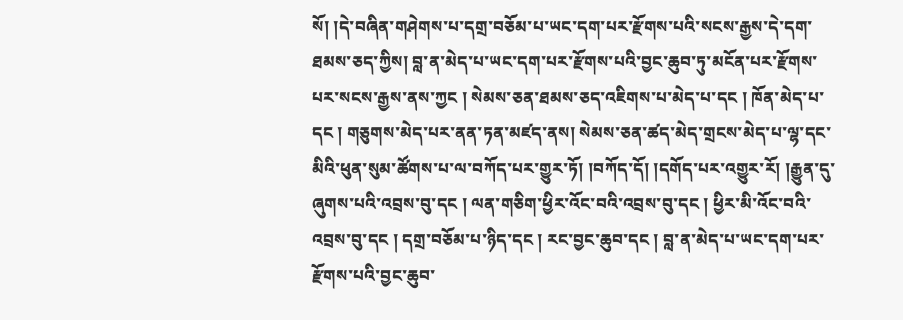སོ། །དེ་བཞིན་གཤེགས་པ་དགྲ་བཅོམ་པ་ཡང་དག་པར་རྫོགས་པའི་སངས་རྒྱས་དེ་དག་ཐམས་ཅད་ཀྱིས། བླ་ན་མེད་པ་ཡང་དག་པར་རྫོགས་པའི་བྱང་ཆུབ་ཏུ་མངོན་པར་རྫོགས་པར་སངས་རྒྱས་ནས་ཀྱང ། སེམས་ཅན་ཐམས་ཅད་འཇིགས་པ་མེད་པ་དང ། ཁོན་མེད་པ་དང ། གཅུགས་མེད་པར་ནན་ཏན་མཛད་ནས། སེམས་ཅན་ཚད་མེད་གྲངས་མེད་པ་ལྷ་དང་མིའི་ཕུན་སུམ་ཚོགས་པ་ལ་བཀོད་པར་གྱུར་ཏོ། །བཀོད་དོ། །དགོད་པར་འགྱུར་རོ། །རྒྱུན་དུ་ཞུགས་པའི་འབྲས་བུ་དང ། ལན་གཅིག་ཕྱིར་འོང་བའི་འབྲས་བུ་དང ། ཕྱིར་མི་འོང་བའི་འབྲས་བུ་དང ། དགྲ་བཅོམ་པ་ཉིད་དང ། རང་བྱང་ཆུབ་དང ། བླ་ན་མེད་པ་ཡང་དག་པར་རྫོགས་པའི་བྱང་ཆུབ་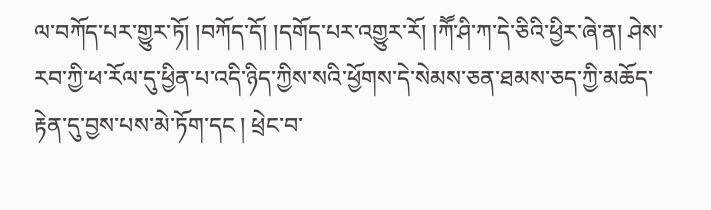ལ་བཀོད་པར་གྱུར་ཏོ། །བཀོད་དོ། །དགོད་པར་འགྱུར་རོ། །ཀཽ་ཤི་ཀ་དེ་ཅིའི་ཕྱིར་ཞེ་ན། ཤེས་རབ་ཀྱི་ཕ་རོལ་དུ་ཕྱིན་པ་འདི་ཉིད་ཀྱིས་སའི་ཕྱོགས་དེ་སེམས་ཅན་ཐམས་ཅད་ཀྱི་མཆོད་རྟེན་དུ་བྱས་པས་མེ་ཏོག་དང ། ཕྲེང་བ་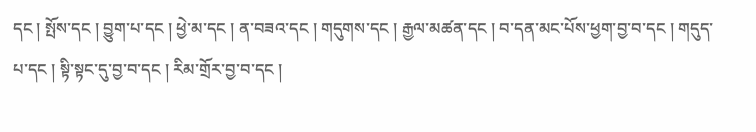དང ། སྤོས་དང ། བྱུག་པ་དང ། ཕྱེ་མ་དང ། ན་བཟའ་དང ། གདུགས་དང ། རྒྱལ་མཚན་དང ། བ་དན་མང་པོས་ཕྱག་བྱ་བ་དང ། གདུད་པ་དང ། སྟི་སྟང་དུ་བྱ་བ་དང ། རིམ་གྲོར་བྱ་བ་དང །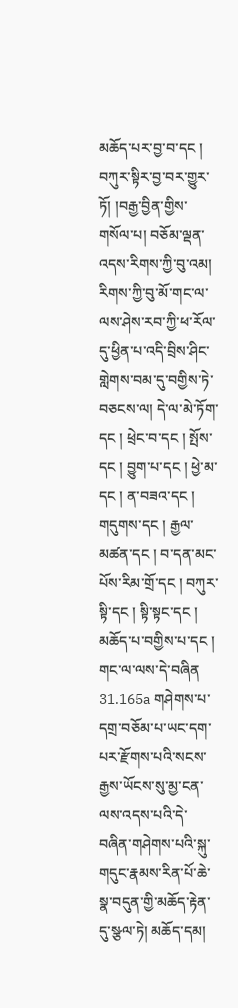མཆོད་པར་བྱ་བ་དང ། བཀུར་སྟིར་བྱ་བར་གྱུར་ཏོ། །བརྒྱ་བྱིན་གྱིས་གསོལ་པ། བཅོམ་ལྡན་འདས་རིགས་ཀྱི་བུ་འམ། རིགས་ཀྱི་བུ་མོ་གང་ལ་ལས་ཤེས་རབ་ཀྱི་ཕ་རོལ་དུ་ཕྱིན་པ་འདི་བྲིས་ཤིང་གླེགས་བམ་དུ་བགྱིས་ཏེ་བཅངས་ལ། དེ་ལ་མེ་ཏོག་དང ། ཕྲེང་བ་དང ། སྤོས་དང ། བྱུག་པ་དང ། ཕྱེ་མ་དང ། ན་བཟའ་དང ། གདུགས་དང ། རྒྱལ་མཚན་དང ། བ་དན་མང་པོས་རིམ་གྲོ་དང ། བཀུར་སྟི་དང ། སྟི་སྟང་དང ། མཆོད་པ་བགྱིས་པ་དང ། གང་ལ་ལས་དེ་བཞིན 31.165a གཤེགས་པ་དགྲ་བཅོམ་པ་ཡང་དག་པར་རྫོགས་པའི་སངས་རྒྱས་ཡོངས་སུ་མྱ་ངན་ལས་འདས་པའི་དེ་བཞིན་གཤེགས་པའི་སྐུ་གདུང་རྣམས་རིན་པོ་ཆེ་སྣ་བདུན་གྱི་མཆོད་རྟེན་དུ་སྩལ་ཏེ། མཆོད་དམ།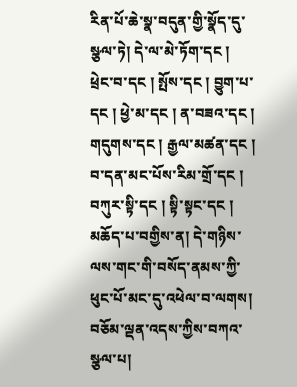རིན་པོ་ཆེ་སྣ་བདུན་གྱི་སྣོད་དུ་སྩལ་ཏེ། དེ་ལ་མེ་ཏོག་དང ། ཕྲེང་བ་དང ། སྤོས་དང ། བྱུག་པ་དང ། ཕྱེ་མ་དང ། ན་བཟའ་དང ། གདུགས་དང ། རྒྱལ་མཚན་དང ། བ་དན་མང་པོས་རིམ་གྲོ་དང ། བཀུར་སྟི་དང ། སྟི་སྟང་དང ། མཆོད་པ་བགྱིས་ན། དེ་གཉིས་ལས་གང་གི་བསོད་ནམས་ཀྱི་ཕུང་པོ་མང་དུ་འཕེལ་བ་ལགས། བཅོམ་ལྡན་འདས་ཀྱིས་བཀའ་སྩལ་པ།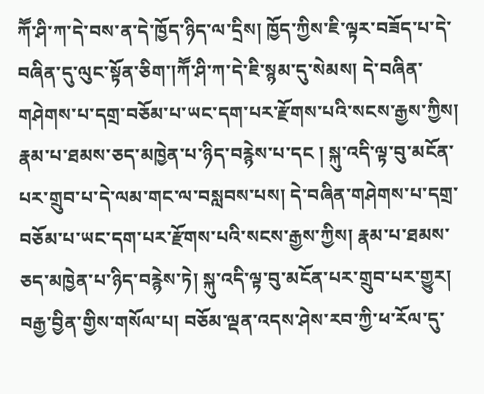ཀཽ་ཤི་ཀ་དེ་བས་ན་དེ་ཁྱོད་ཉིད་ལ་དྲིས། ཁྱོད་ཀྱིས་ཇི་ལྟར་བཟོད་པ་དེ་བཞིན་དུ་ལུང་སྟོན་ཅིག་།ཀཽ་ཤི་ཀ་དེ་ཇི་སྙམ་དུ་སེམས། དེ་བཞིན་གཤེགས་པ་དགྲ་བཅོམ་པ་ཡང་དག་པར་རྫོགས་པའི་སངས་རྒྱས་ཀྱིས། རྣམ་པ་ཐམས་ཅད་མཁྱེན་པ་ཉིད་བརྙེས་པ་དང ། སྐུ་འདི་ལྟ་བུ་མངོན་པར་གྲུབ་པ་དེ་ལམ་གང་ལ་བསླབས་པས། དེ་བཞིན་གཤེགས་པ་དགྲ་བཅོམ་པ་ཡང་དག་པར་རྫོགས་པའི་སངས་རྒྱས་ཀྱིས། རྣམ་པ་ཐམས་ཅད་མཁྱེན་པ་ཉིད་བརྙེས་ཏེ། སྐུ་འདི་ལྟ་བུ་མངོན་པར་གྲུབ་པར་གྱུར། བརྒྱ་བྱིན་གྱིས་གསོལ་པ། བཅོམ་ལྡན་འདས་ཤེས་རབ་ཀྱི་ཕ་རོལ་དུ་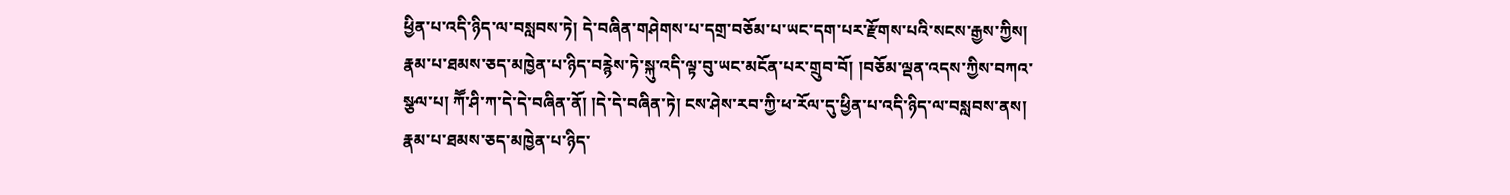ཕྱིན་པ་འདི་ཉིད་ལ་བསླབས་ཏེ། དེ་བཞིན་གཤེགས་པ་དགྲ་བཅོམ་པ་ཡང་དག་པར་རྫོགས་པའི་སངས་རྒྱས་ཀྱིས། རྣམ་པ་ཐམས་ཅད་མཁྱེན་པ་ཉིད་བརྙེས་ཏེ་སྐུ་འདི་ལྟ་བུ་ཡང་མངོན་པར་གྲུབ་བོ། །བཅོམ་ལྡན་འདས་ཀྱིས་བཀའ་སྩལ་པ། ཀཽ་ཤི་ཀ་དེ་དེ་བཞིན་ནོ། །དེ་དེ་བཞིན་ཏེ། ངས་ཤེས་རབ་ཀྱི་ཕ་རོལ་དུ་ཕྱིན་པ་འདི་ཉིད་ལ་བསླབས་ནས། རྣམ་པ་ཐམས་ཅད་མཁྱེན་པ་ཉིད་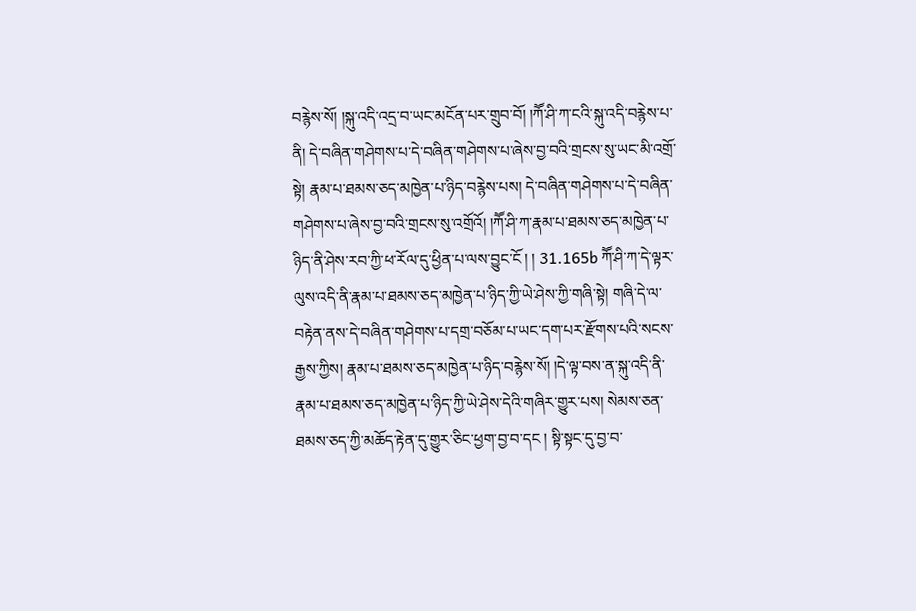བརྙེས་སོ། །སྐུ་འདི་འདྲ་བ་ཡང་མངོན་པར་གྲུབ་བོ། །ཀཽ་ཤི་ཀ་ངའི་སྐུ་འདི་བརྙེས་པ་ནི། དེ་བཞིན་གཤེགས་པ་དེ་བཞིན་གཤེགས་པ་ཞེས་བྱ་བའི་གྲངས་སུ་ཡང་མི་འགྲོ་སྟེ། རྣམ་པ་ཐམས་ཅད་མཁྱེན་པ་ཉིད་བརྙེས་པས། དེ་བཞིན་གཤེགས་པ་དེ་བཞིན་གཤེགས་པ་ཞེས་བྱ་བའི་གྲངས་སུ་འགྲོའོ། །ཀཽ་ཤི་ཀ་རྣམ་པ་ཐམས་ཅད་མཁྱེན་པ་ཉིད་ནི་ཤེས་རབ་ཀྱི་ཕ་རོལ་དུ་ཕྱིན་པ་ལས་བྱུང་ངོ ། ། 31.165b ཀཽ་ཤི་ཀ་དེ་ལྟར་ལུས་འདི་ནི་རྣམ་པ་ཐམས་ཅད་མཁྱེན་པ་ཉིད་ཀྱི་ཡེ་ཤེས་ཀྱི་གཞི་སྟེ། གཞི་དེ་ལ་བརྟེན་ནས་དེ་བཞིན་གཤེགས་པ་དགྲ་བཅོམ་པ་ཡང་དག་པར་རྫོགས་པའི་སངས་རྒྱས་ཀྱིས། རྣམ་པ་ཐམས་ཅད་མཁྱེན་པ་ཉིད་བརྙེས་སོ། །དེ་ལྟ་བས་ན་སྐུ་འདི་ནི་རྣམ་པ་ཐམས་ཅད་མཁྱེན་པ་ཉིད་ཀྱི་ཡེ་ཤེས་དེའི་གཞིར་གྱུར་པས། སེམས་ཅན་ཐམས་ཅད་ཀྱི་མཆོད་རྟེན་དུ་གྱུར་ཅིང་ཕྱག་བྱ་བ་དང ། སྟི་སྟང་དུ་བྱ་བ་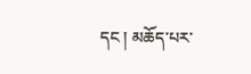དང ། མཆོད་པར་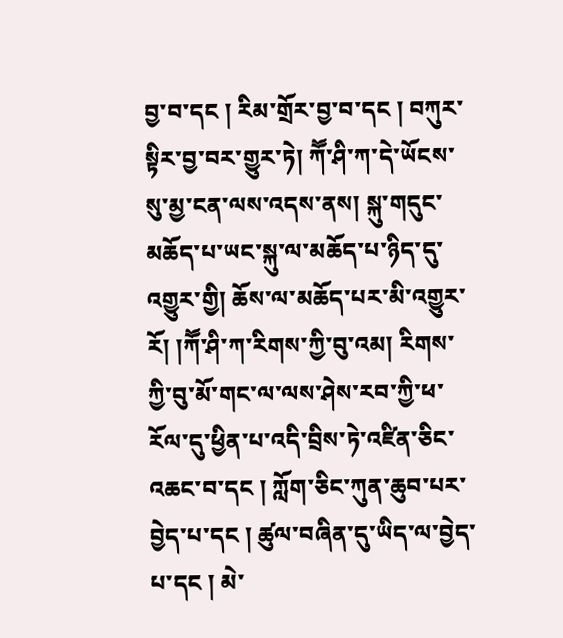བྱ་བ་དང ། རིམ་གྲོར་བྱ་བ་དང ། བཀུར་སྟིར་བྱ་བར་གྱུར་ཏེ། ཀཽ་ཤི་ཀ་དེ་ཡོངས་སུ་མྱ་ངན་ལས་འདས་ནས། སྐུ་གདུང་མཆོད་པ་ཡང་སྐུ་ལ་མཆོད་པ་ཉིད་དུ་འགྱུར་གྱི། ཆོས་ལ་མཆོད་པར་མི་འགྱུར་རོ། །ཀཽ་ཤི་ཀ་རིགས་ཀྱི་བུ་འམ། རིགས་ཀྱི་བུ་མོ་གང་ལ་ལས་ཤེས་རབ་ཀྱི་ཕ་རོལ་དུ་ཕྱིན་པ་འདི་བྲིས་ཏེ་འཛིན་ཅིང་འཆང་བ་དང ། ཀློག་ཅིང་ཀུན་ཆུབ་པར་བྱེད་པ་དང ། ཚུལ་བཞིན་དུ་ཡིད་ལ་བྱེད་པ་དང ། མེ་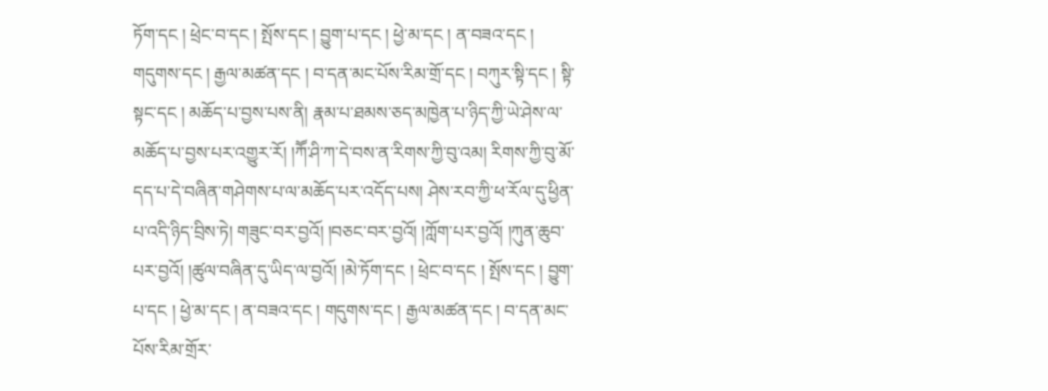ཏོག་དང ། ཕྲེང་བ་དང ། སྤོས་དང ། བྱུག་པ་དང ། ཕྱེ་མ་དང ། ན་བཟའ་དང ། གདུགས་དང ། རྒྱལ་མཚན་དང ། བ་དན་མང་པོས་རིམ་གྲོ་དང ། བཀུར་སྟི་དང ། སྟི་སྟང་དང ། མཆོད་པ་བྱས་པས་ནི། རྣམ་པ་ཐམས་ཅད་མཁྱེན་པ་ཉིད་ཀྱི་ཡེ་ཤེས་ལ་མཆོད་པ་བྱས་པར་འགྱུར་རོ། །ཀཽ་ཤི་ཀ་དེ་བས་ན་རིགས་ཀྱི་བུ་འམ། རིགས་ཀྱི་བུ་མོ་དད་པ་དེ་བཞིན་གཤེགས་པ་ལ་མཆོད་པར་འདོད་པས། ཤེས་རབ་ཀྱི་ཕ་རོལ་དུ་ཕྱིན་པ་འདི་ཉིད་བྲིས་ཏེ། གཟུང་བར་བྱའོ། །བཅང་བར་བྱའོ། །ཀློག་པར་བྱའོ། །ཀུན་ཆུབ་པར་བྱའོ། །ཚུལ་བཞིན་དུ་ཡིད་ལ་བྱའོ། །མེ་ཏོག་དང ། ཕྲེང་བ་དང ། སྤོས་དང ། བྱུག་པ་དང ། ཕྱེ་མ་དང ། ན་བཟའ་དང ། གདུགས་དང ། རྒྱལ་མཚན་དང ། བ་དན་མང་པོས་རིམ་གྲོར་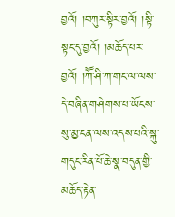བྱའོ། །བཀུར་སྟིར་བྱའོ། །སྟི་སྟང་དུ་བྱའོ། །མཆོད་པར་བྱའོ། །ཀཽ་ཤི་ཀ་གང་ལ་ལས་དེ་བཞིན་གཤེགས་པ་ཡོངས་སུ་མྱ་ངན་ལས་འདས་པའི་སྐུ་གདུང་རིན་པོ་ཆེ་སྣ་བདུན་གྱི་མཆོད་རྟེན་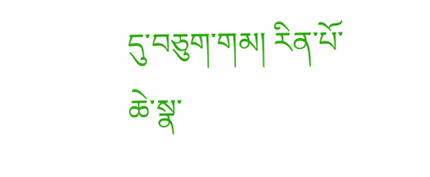དུ་བཅུག་གམ། རིན་པོ་ཆེ་སྣ་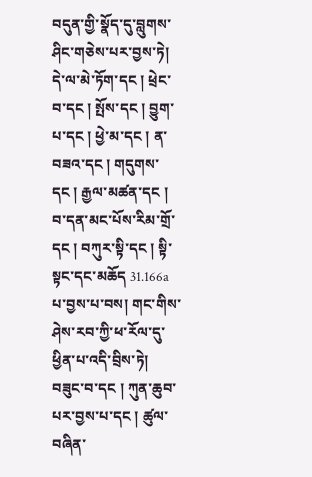བདུན་གྱི་སྣོད་དུ་བླུགས་ཤིང་གཅེས་པར་བྱས་ཏེ། དེ་ལ་མེ་ཏོག་དང ། ཕྲེང་བ་དང ། སྤོས་དང ། བྱུག་པ་དང ། ཕྱེ་མ་དང ། ན་བཟའ་དང ། གདུགས་དང ། རྒྱལ་མཚན་དང ། བ་དན་མང་པོས་རིམ་གྲོ་དང ། བཀུར་སྟི་དང ། སྟི་སྟང་དང་མཆོད 31.166a པ་བྱས་པ་བས། གང་གིས་ཤེས་རབ་ཀྱི་ཕ་རོལ་དུ་ཕྱིན་པ་འདི་བྲིས་ཏེ། བཟུང་བ་དང ། ཀུན་ཆུབ་པར་བྱས་པ་དང ། ཚུལ་བཞིན་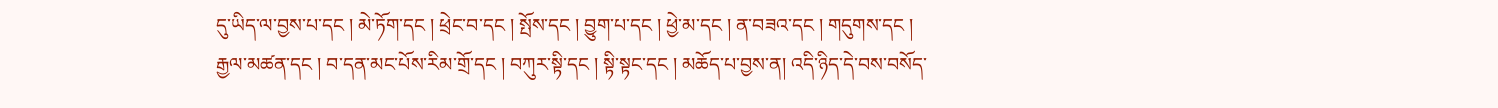དུ་ཡིད་ལ་བྱས་པ་དང ། མེ་ཏོག་དང ། ཕྲེང་བ་དང ། སྤོས་དང ། བྱུག་པ་དང ། ཕྱེ་མ་དང ། ན་བཟའ་དང ། གདུགས་དང ། རྒྱལ་མཚན་དང ། བ་དན་མང་པོས་རིམ་གྲོ་དང ། བཀུར་སྟི་དང ། སྟི་སྟང་དང ། མཆོད་པ་བྱས་ན། འདི་ཉིད་དེ་བས་བསོད་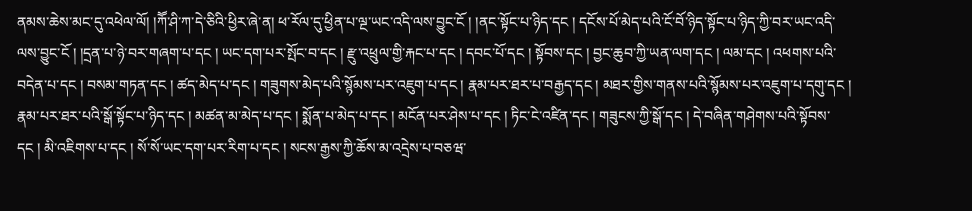ནམས་ཆེས་མང་དུ་འཕེལ་ལོ། །ཀཽ་ཤི་ཀ་དེ་ཅིའི་ཕྱིར་ཞེ་ན། ཕ་རོལ་དུ་ཕྱིན་པ་ལྔ་ཡང་འདི་ལས་བྱུང་ངོ ། །ནང་སྟོང་པ་ཉིད་དང ། དངོས་པོ་མེད་པའི་ངོ་བོ་ཉིད་སྟོང་པ་ཉིད་ཀྱི་བར་ཡང་འདི་ལས་བྱུང་ངོ ། །དྲན་པ་ཉེ་བར་གཞག་པ་དང ། ཡང་དག་པར་སྤོང་བ་དང ། རྫུ་འཕྲུལ་གྱི་རྐང་པ་དང ། དབང་པོ་དང ། སྟོབས་དང ། བྱང་ཆུབ་ཀྱི་ཡན་ལག་དང ། ལམ་དང ། འཕགས་པའི་བདེན་པ་དང ། བསམ་གཏན་དང ། ཚད་མེད་པ་དང ། གཟུགས་མེད་པའི་སྙོམས་པར་འཇུག་པ་དང ། རྣམ་པར་ཐར་པ་བརྒྱད་དང ། མཐར་གྱིས་གནས་པའི་སྙོམས་པར་འཇུག་པ་དགུ་དང ། རྣམ་པར་ཐར་པའི་སྒོ་སྟོང་པ་ཉིད་དང ། མཚན་མ་མེད་པ་དང ། སྨོན་པ་མེད་པ་དང ། མངོན་པར་ཤེས་པ་དང ། ཏིང་ངེ་འཛིན་དང ། གཟུངས་ཀྱི་སྒོ་དང ། དེ་བཞིན་གཤེགས་པའི་སྟོབས་དང ། མི་འཇིགས་པ་དང ། སོ་སོ་ཡང་དག་པར་རིག་པ་དང ། སངས་རྒྱས་ཀྱི་ཆོས་མ་འདྲེས་པ་བཅཝ་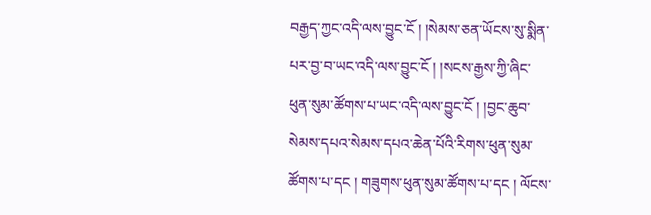བརྒྱད་ཀྱང་འདི་ལས་བྱུང་ངོ ། །སེམས་ཅན་ཡོངས་སུ་སྨིན་པར་བྱ་བ་ཡང་འདི་ལས་བྱུང་ངོ ། །སངས་རྒྱས་ཀྱི་ཞིང་ཕུན་སུམ་ཚོགས་པ་ཡང་འདི་ལས་བྱུང་ངོ ། །བྱང་ཆུབ་སེམས་དཔའ་སེམས་དཔའ་ཆེན་པོའི་རིགས་ཕུན་སུམ་ཚོགས་པ་དང ། གཟུགས་ཕུན་སུམ་ཚོགས་པ་དང ། ལོངས་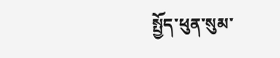སྤྱོད་ཕུན་སུམ་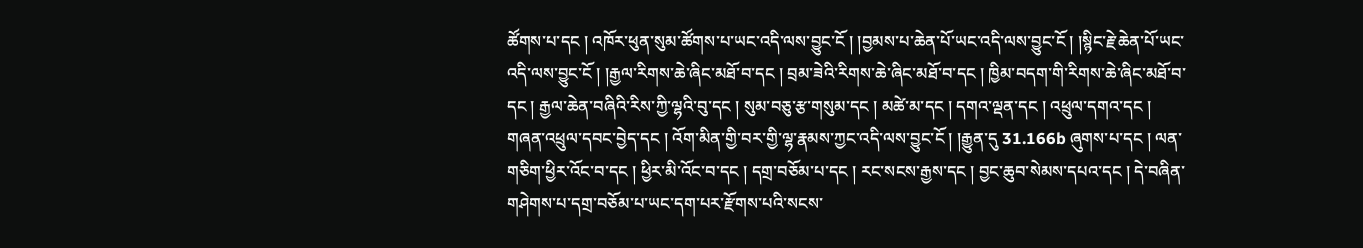ཚོགས་པ་དང ། འཁོར་ཕུན་སུམ་ཚོགས་པ་ཡང་འདི་ལས་བྱུང་ངོ ། །བྱམས་པ་ཆེན་པོ་ཡང་འདི་ལས་བྱུང་ངོ ། །སྙིང་རྗེ་ཆེན་པོ་ཡང་འདི་ལས་བྱུང་ངོ ། །རྒྱལ་རིགས་ཆེ་ཞིང་མཐོ་བ་དང ། བྲམ་ཟེའི་རིགས་ཆེ་ཞིང་མཐོ་བ་དང ། ཁྱིམ་བདག་གི་རིགས་ཆེ་ཞིང་མཐོ་བ་དང ། རྒྱལ་ཆེན་བཞིའི་རིས་ཀྱི་ལྷའི་བུ་དང ། སུམ་བཅུ་རྩ་གསུམ་དང ། མཚེ་མ་དང ། དགའ་ལྡན་དང ། འཕྲུལ་དགའ་དང ། གཞན་འཕྲུལ་དབང་བྱེད་དང ། འོག་མིན་གྱི་བར་གྱི་ལྷ་རྣམས་ཀྱང་འདི་ལས་བྱུང་ངོ ། །རྒྱུན་དུ 31.166b ཞུགས་པ་དང ། ལན་གཅིག་ཕྱིར་འོང་བ་དང ། ཕྱིར་མི་འོང་བ་དང ། དགྲ་བཅོམ་པ་དང ། རང་སངས་རྒྱས་དང ། བྱང་ཆུབ་སེམས་དཔའ་དང ། དེ་བཞིན་གཤེགས་པ་དགྲ་བཅོམ་པ་ཡང་དག་པར་རྫོགས་པའི་སངས་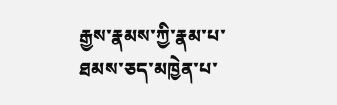རྒྱས་རྣམས་ཀྱི་རྣམ་པ་ཐམས་ཅད་མཁྱེན་པ་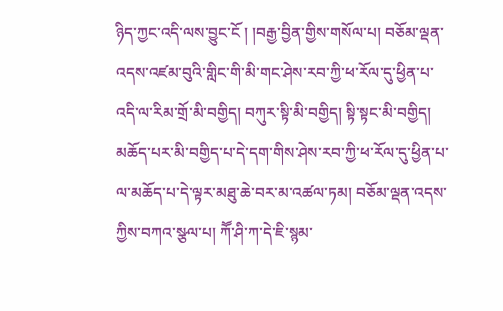ཉིད་ཀྱང་འདི་ལས་བྱུང་ངོ ། །བརྒྱ་བྱིན་གྱིས་གསོལ་པ། བཅོམ་ལྡན་འདས་འཛམ་བུའི་གླིང་གི་མི་གང་ཤེས་རབ་ཀྱི་ཕ་རོལ་དུ་ཕྱིན་པ་འདི་ལ་རིམ་གྲོ་མི་བགྱིད། བཀུར་སྟི་མི་བགྱིད། སྟི་སྟང་མི་བགྱིད། མཆོད་པར་མི་བགྱིད་པ་དེ་དག་གིས་ཤེས་རབ་ཀྱི་ཕ་རོལ་དུ་ཕྱིན་པ་ལ་མཆོད་པ་དེ་ལྟར་མཐུ་ཆེ་བར་མ་འཚལ་ཏམ། བཅོམ་ལྡན་འདས་ཀྱིས་བཀའ་སྩལ་པ། ཀཽ་ཤི་ཀ་དེ་ཇི་སྙམ་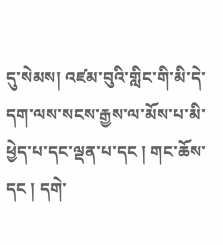དུ་སེམས། འཛམ་བུའི་གླིང་གི་མི་དེ་དག་ལས་སངས་རྒྱས་ལ་མོས་པ་མི་ཕྱེད་པ་དང་ལྡན་པ་དང ། གང་ཆོས་དང ། དགེ་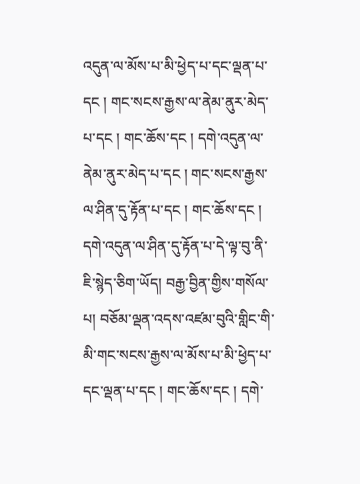འདུན་ལ་མོས་པ་མི་ཕྱེད་པ་དང་ལྡན་པ་དང ། གང་སངས་རྒྱས་ལ་ནེམ་ནུར་མེད་པ་དང ། གང་ཆོས་དང ། དགེ་འདུན་ལ་ནེམ་ནུར་མེད་པ་དང ། གང་སངས་རྒྱས་ལ་ཤིན་དུ་རྟོན་པ་དང ། གང་ཆོས་དང ། དགེ་འདུན་ལ་ཤིན་དུ་རྟོན་པ་དེ་ལྟ་བུ་ནི་ཇི་སྙེད་ཅིག་ཡོད། བརྒྱ་བྱིན་གྱིས་གསོལ་པ། བཅོམ་ལྡན་འདས་འཛམ་བུའི་གླིང་གི་མི་གང་སངས་རྒྱས་ལ་མོས་པ་མི་ཕྱེད་པ་དང་ལྡན་པ་དང ། གང་ཆོས་དང ། དགེ་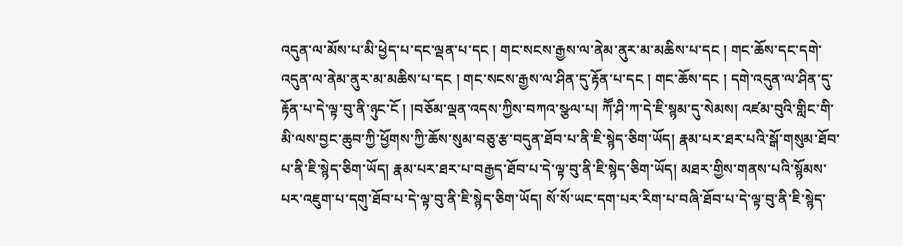འདུན་ལ་མོས་པ་མི་ཕྱེད་པ་དང་ལྡན་པ་དང ། གང་སངས་རྒྱས་ལ་ནེམ་ནུར་མ་མཆིས་པ་དང ། གང་ཆོས་དང་དགེ་འདུན་ལ་ནེམ་ནུར་མ་མཆིས་པ་དང ། གང་སངས་རྒྱས་ལ་ཤིན་དུ་རྟོན་པ་དང ། གང་ཆོས་དང ། དགེ་འདུན་ལ་ཤིན་དུ་རྟོན་པ་དེ་ལྟ་བུ་ནི་ཉུང་ངོ ། །བཅོམ་ལྡན་འདས་ཀྱིས་བཀའ་སྩལ་པ། ཀཽ་ཤི་ཀ་དེ་ཇི་སྙམ་དུ་སེམས། འཛམ་བུའི་གླིང་གི་མི་ལས་བྱང་ཆུབ་ཀྱི་ཕྱོགས་ཀྱི་ཆོས་སུམ་བཅུ་རྩ་བདུན་ཐོབ་པ་ནི་ཇི་སྙེད་ཅིག་ཡོད། རྣམ་པར་ཐར་པའི་སྒོ་གསུམ་ཐོབ་པ་ནི་ཇི་སྙེད་ཅིག་ཡོད། རྣམ་པར་ཐར་པ་བརྒྱད་ཐོབ་པ་དེ་ལྟ་བུ་ནི་ཇི་སྙེད་ཅིག་ཡོད། མཐར་གྱིས་གནས་པའི་སྙོམས་པར་འཇུག་པ་དགུ་ཐོབ་པ་དེ་ལྟ་བུ་ནི་ཇི་སྙེད་ཅིག་ཡོད། སོ་སོ་ཡང་དག་པར་རིག་པ་བཞི་ཐོབ་པ་དེ་ལྟ་བུ་ནི་ཇི་སྙེད་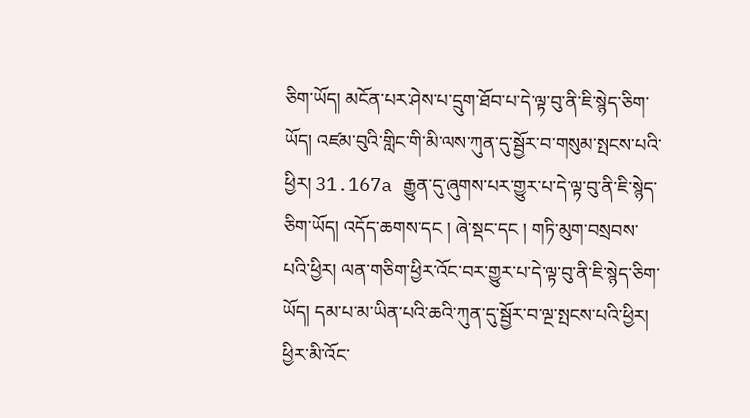ཅིག་ཡོད། མངོན་པར་ཤེས་པ་དྲུག་ཐོབ་པ་དེ་ལྟ་བུ་ནི་ཇི་སྙེད་ཅིག་ཡོད། འཛམ་བུའི་གླིང་གི་མི་ལས་ཀུན་དུ་སྦྱོར་བ་གསུམ་སྤངས་པའི་ཕྱིར། 31.167a རྒྱུན་དུ་ཞུགས་པར་གྱུར་པ་དེ་ལྟ་བུ་ནི་ཇི་སྙེད་ཅིག་ཡོད། འདོད་ཆགས་དང ། ཞེ་སྡང་དང ། གཏི་མུག་བསྲབས་པའི་ཕྱིར། ལན་གཅིག་ཕྱིར་འོང་བར་གྱུར་པ་དེ་ལྟ་བུ་ནི་ཇི་སྙེད་ཅིག་ཡོད། དམ་པ་མ་ཡིན་པའི་ཆའི་ཀུན་དུ་སྦྱོར་བ་ལྔ་སྤངས་པའི་ཕྱིར། ཕྱིར་མི་འོང་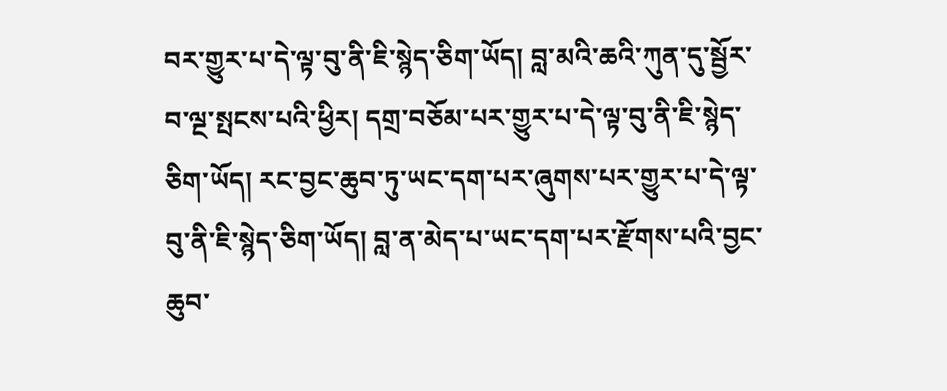བར་གྱུར་པ་དེ་ལྟ་བུ་ནི་ཇི་སྙེད་ཅིག་ཡོད། བླ་མའི་ཆའི་ཀུན་དུ་སྦྱོར་བ་ལྔ་སྤངས་པའི་ཕྱིར། དགྲ་བཅོམ་པར་གྱུར་པ་དེ་ལྟ་བུ་ནི་ཇི་སྙེད་ཅིག་ཡོད། རང་བྱང་ཆུབ་ཏུ་ཡང་དག་པར་ཞུགས་པར་གྱུར་པ་དེ་ལྟ་བུ་ནི་ཇི་སྙེད་ཅིག་ཡོད། བླ་ན་མེད་པ་ཡང་དག་པར་རྫོགས་པའི་བྱང་ཆུབ་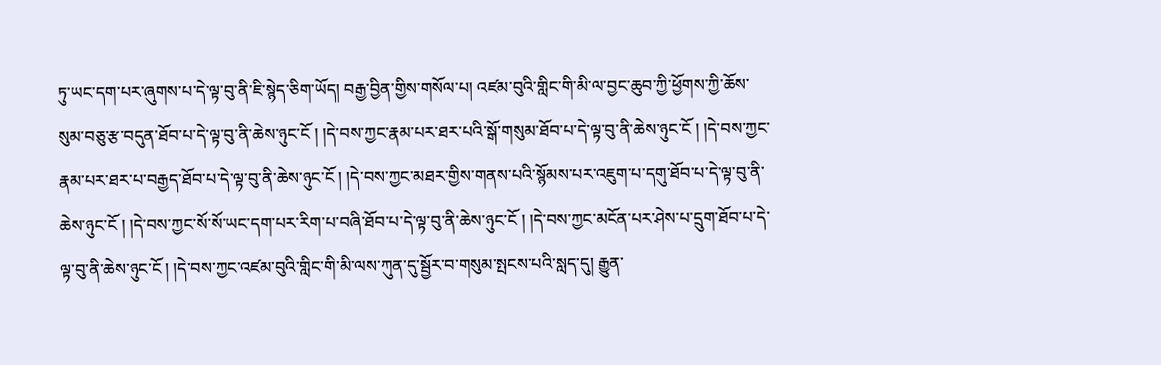ཏུ་ཡང་དག་པར་ཞུགས་པ་དེ་ལྟ་བུ་ནི་ཇི་སྙེད་ཅིག་ཡོད། བརྒྱ་བྱིན་གྱིས་གསོལ་པ། འཛམ་བུའི་གླིང་གི་མི་ལ་བྱང་ཆུབ་ཀྱི་ཕྱོགས་ཀྱི་ཆོས་སུམ་བཅུ་རྩ་བདུན་ཐོབ་པ་དེ་ལྟ་བུ་ནི་ཆེས་ཉུང་ངོ ། །དེ་བས་ཀྱང་རྣམ་པར་ཐར་པའི་སྒོ་གསུམ་ཐོབ་པ་དེ་ལྟ་བུ་ནི་ཆེས་ཉུང་ངོ ། །དེ་བས་ཀྱང་རྣམ་པར་ཐར་པ་བརྒྱད་ཐོབ་པ་དེ་ལྟ་བུ་ནི་ཆེས་ཉུང་ངོ ། །དེ་བས་ཀྱང་མཐར་གྱིས་གནས་པའི་སྙོམས་པར་འཇུག་པ་དགུ་ཐོབ་པ་དེ་ལྟ་བུ་ནི་ཆེས་ཉུང་ངོ ། །དེ་བས་ཀྱང་སོ་སོ་ཡང་དག་པར་རིག་པ་བཞི་ཐོབ་པ་དེ་ལྟ་བུ་ནི་ཆེས་ཉུང་ངོ ། །དེ་བས་ཀྱང་མངོན་པར་ཤེས་པ་དྲུག་ཐོབ་པ་དེ་ལྟ་བུ་ནི་ཆེས་ཉུང་ངོ ། །དེ་བས་ཀྱང་འཛམ་བུའི་གླིང་གི་མི་ལས་ཀུན་དུ་སྦྱོར་བ་གསུམ་སྤངས་པའི་སླད་དུ། རྒྱུན་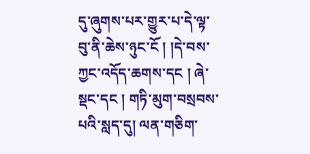དུ་ཞུགས་པར་གྱུར་པ་དེ་ལྟ་བུ་ནི་ཆེས་ཉུང་ངོ ། །དེ་བས་ཀྱང་འདོད་ཆགས་དང ། ཞེ་སྡང་དང ། གཏི་མུག་བསྲབས་པའི་སླད་དུ། ལན་གཅིག་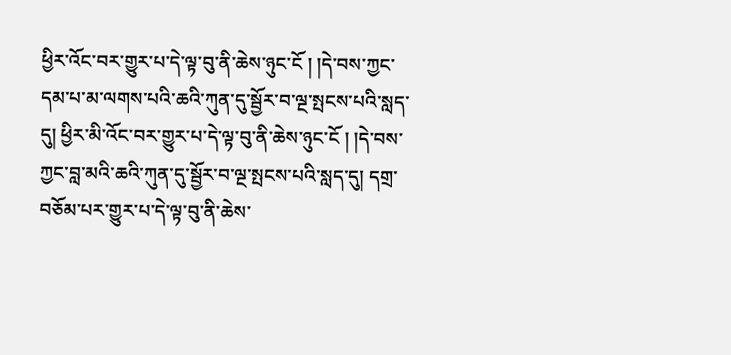ཕྱིར་འོང་བར་གྱུར་པ་དེ་ལྟ་བུ་ནི་ཆེས་ཉུང་ངོ ། །དེ་བས་ཀྱང་དམ་པ་མ་ལགས་པའི་ཆའི་ཀུན་དུ་སྦྱོར་བ་ལྔ་སྤངས་པའི་སླད་དུ། ཕྱིར་མི་འོང་བར་གྱུར་པ་དེ་ལྟ་བུ་ནི་ཆེས་ཉུང་ངོ ། །དེ་བས་ཀྱང་བླ་མའི་ཆའི་ཀུན་དུ་སྦྱོར་བ་ལྔ་སྤངས་པའི་སླད་དུ། དགྲ་བཅོམ་པར་གྱུར་པ་དེ་ལྟ་བུ་ནི་ཆེས་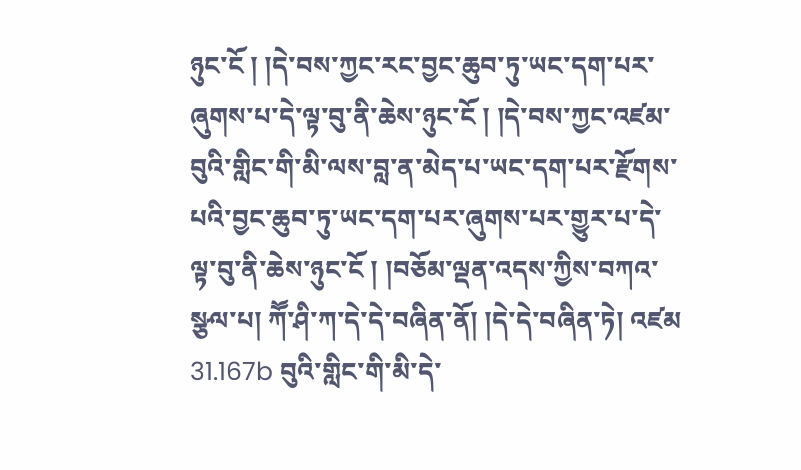ཉུང་ངོ ། །དེ་བས་ཀྱང་རང་བྱང་ཆུབ་ཏུ་ཡང་དག་པར་ཞུགས་པ་དེ་ལྟ་བུ་ནི་ཆེས་ཉུང་ངོ ། །དེ་བས་ཀྱང་འཛམ་བུའི་གླིང་གི་མི་ལས་བླ་ན་མེད་པ་ཡང་དག་པར་རྫོགས་པའི་བྱང་ཆུབ་ཏུ་ཡང་དག་པར་ཞུགས་པར་གྱུར་པ་དེ་ལྟ་བུ་ནི་ཆེས་ཉུང་ངོ ། །བཅོམ་ལྡན་འདས་ཀྱིས་བཀའ་སྩལ་པ། ཀཽ་ཤི་ཀ་དེ་དེ་བཞིན་ནོ། །དེ་དེ་བཞིན་ཏེ། འཛམ 31.167b བུའི་གླིང་གི་མི་དེ་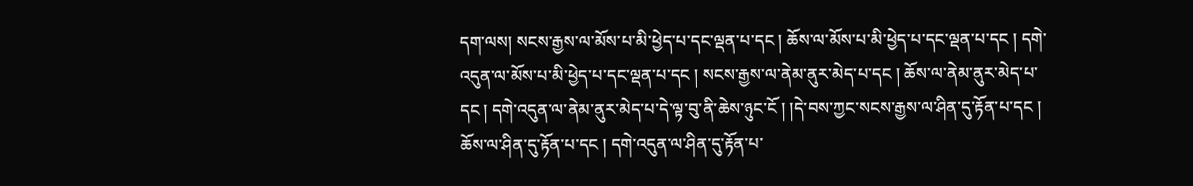དག་ལས། སངས་རྒྱས་ལ་མོས་པ་མི་ཕྱེད་པ་དང་ལྡན་པ་དང ། ཆོས་ལ་མོས་པ་མི་ཕྱེད་པ་དང་ལྡན་པ་དང ། དགེ་འདུན་ལ་མོས་པ་མི་ཕྱེད་པ་དང་ལྡན་པ་དང ། སངས་རྒྱས་ལ་ནེམ་ནུར་མེད་པ་དང ། ཆོས་ལ་ནེམ་ནུར་མེད་པ་དང ། དགེ་འདུན་ལ་ནེམ་ནུར་མེད་པ་དེ་ལྟ་བུ་ནི་ཆེས་ཉུང་ངོ ། །དེ་བས་ཀྱང་སངས་རྒྱས་ལ་ཤིན་དུ་རྟོན་པ་དང ། ཆོས་ལ་ཤིན་དུ་རྟོན་པ་དང ། དགེ་འདུན་ལ་ཤིན་དུ་རྟོན་པ་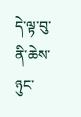དེ་ལྟ་བུ་ནི་ཆེས་ཉུང་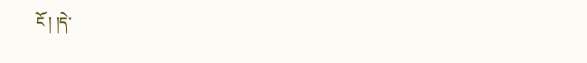ངོ ། །དེ་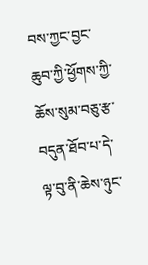བས་ཀྱང་བྱང་ཆུབ་ཀྱི་ཕྱོགས་ཀྱི་ཆོས་སུམ་བཅུ་རྩ་བདུན་ཐོབ་པ་དེ་ལྟ་བུ་ནི་ཆེས་ཉུང་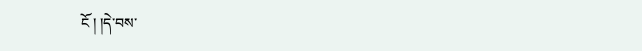ངོ ། །དེ་བས་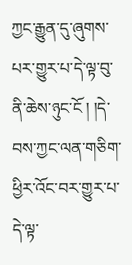ཀྱང་རྒྱུན་དུ་ཞུགས་པར་གྱུར་པ་དེ་ལྟ་བུ་ནི་ཆེས་ཉུང་ངོ ། །དེ་བས་ཀྱང་ལན་གཅིག་ཕྱིར་འོང་བར་གྱུར་པ་དེ་ལྟ་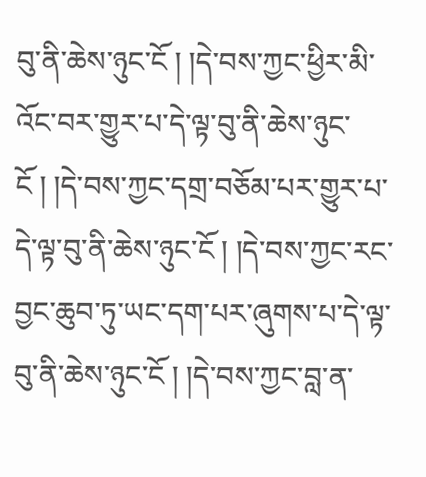བུ་ནི་ཆེས་ཉུང་ངོ ། །དེ་བས་ཀྱང་ཕྱིར་མི་འོང་བར་གྱུར་པ་དེ་ལྟ་བུ་ནི་ཆེས་ཉུང་ངོ ། །དེ་བས་ཀྱང་དགྲ་བཅོམ་པར་གྱུར་པ་དེ་ལྟ་བུ་ནི་ཆེས་ཉུང་ངོ ། །དེ་བས་ཀྱང་རང་བྱང་ཆུབ་ཏུ་ཡང་དག་པར་ཞུགས་པ་དེ་ལྟ་བུ་ནི་ཆེས་ཉུང་ངོ ། །དེ་བས་ཀྱང་བླ་ན་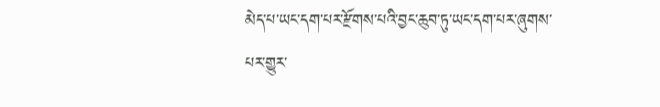མེད་པ་ཡང་དག་པར་རྫོགས་པའི་བྱང་ཆུབ་ཏུ་ཡང་དག་པར་ཞུགས་པར་གྱུར་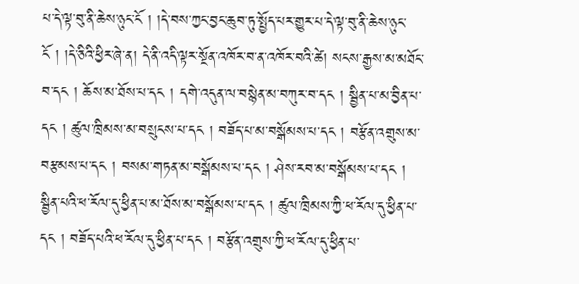པ་དེ་ལྟ་བུ་ནི་ཆེས་ཉུང་ངོ ། །དེ་བས་ཀྱང་བྱང་ཆུབ་ཏུ་སྤྱོད་པར་གྱུར་པ་དེ་ལྟ་བུ་ནི་ཆེས་ཉུང་ངོ ། །དེ་ཅིའི་ཕྱིར་ཞེ་ན། དེ་ནི་འདི་ལྟར་སྔོན་འཁོར་བ་ན་འཁོར་བའི་ཚེ། སངས་རྒྱས་མ་མཐོང་བ་དང ། ཆོས་མ་ཐོས་པ་དང ། དགེ་འདུན་ལ་བསྙེན་མ་བཀུར་བ་དང ། སྦྱིན་པ་མ་བྱིན་པ་དང ། ཚུལ་ཁྲིམས་མ་བསྲུངས་པ་དང ། བཟོད་པ་མ་བསྒོམས་པ་དང ། བརྩོན་འགྲུས་མ་བརྩམས་པ་དང ། བསམ་གཏན་མ་བསྒོམས་པ་དང ། ཤེས་རབ་མ་བསྒོམས་པ་དང ། སྦྱིན་པའི་ཕ་རོལ་དུ་ཕྱིན་པ་མ་ཐོས་མ་བསྒོམས་པ་དང ། ཚུལ་ཁྲིམས་ཀྱི་ཕ་རོལ་དུ་ཕྱིན་པ་དང ། བཟོད་པའི་ཕ་རོལ་དུ་ཕྱིན་པ་དང ། བརྩོན་འགྲུས་ཀྱི་ཕ་རོལ་དུ་ཕྱིན་པ་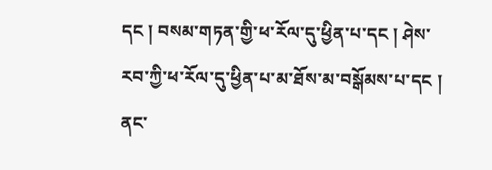དང ། བསམ་གཏན་གྱི་ཕ་རོལ་དུ་ཕྱིན་པ་དང ། ཤེས་རབ་ཀྱི་ཕ་རོལ་དུ་ཕྱིན་པ་མ་ཐོས་མ་བསྒོམས་པ་དང ། ནང་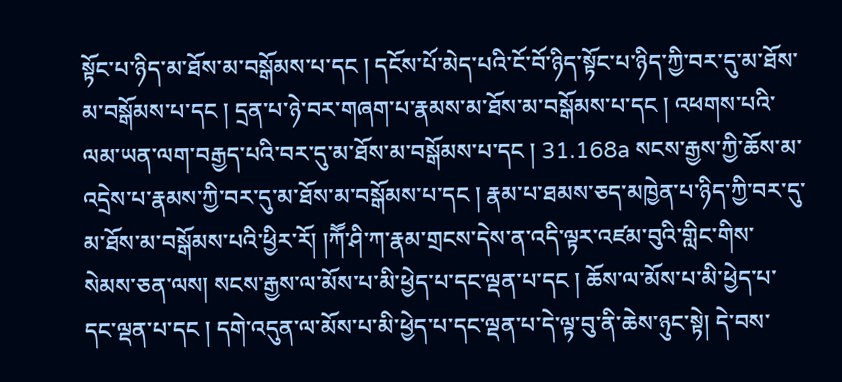སྟོང་པ་ཉིད་མ་ཐོས་མ་བསྒོམས་པ་དང ། དངོས་པོ་མེད་པའི་ངོ་བོ་ཉིད་སྟོང་པ་ཉིད་ཀྱི་བར་དུ་མ་ཐོས་མ་བསྒོམས་པ་དང ། དྲན་པ་ཉེ་བར་གཞག་པ་རྣམས་མ་ཐོས་མ་བསྒོམས་པ་དང ། འཕགས་པའི་ལམ་ཡན་ལག་བརྒྱད་པའི་བར་དུ་མ་ཐོས་མ་བསྒོམས་པ་དང ། 31.168a སངས་རྒྱས་ཀྱི་ཆོས་མ་འདྲེས་པ་རྣམས་ཀྱི་བར་དུ་མ་ཐོས་མ་བསྒོམས་པ་དང ། རྣམ་པ་ཐམས་ཅད་མཁྱེན་པ་ཉིད་ཀྱི་བར་དུ་མ་ཐོས་མ་བསྒོམས་པའི་ཕྱིར་རོ། །ཀཽ་ཤི་ཀ་རྣམ་གྲངས་དེས་ན་འདི་ལྟར་འཛམ་བུའི་གླིང་གིས་སེམས་ཅན་ལས། སངས་རྒྱས་ལ་མོས་པ་མི་ཕྱེད་པ་དང་ལྡན་པ་དང ། ཆོས་ལ་མོས་པ་མི་ཕྱེད་པ་དང་ལྡན་པ་དང ། དགེ་འདུན་ལ་མོས་པ་མི་ཕྱེད་པ་དང་ལྡན་པ་དེ་ལྟ་བུ་ནི་ཆེས་ཉུང་སྟེ། དེ་བས་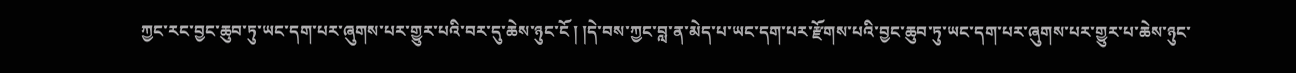ཀྱང་རང་བྱང་ཆུབ་ཏུ་ཡང་དག་པར་ཞུགས་པར་གྱུར་པའི་བར་དུ་ཆེས་ཉུང་ངོ ། །དེ་བས་ཀྱང་བླ་ན་མེད་པ་ཡང་དག་པར་རྫོགས་པའི་བྱང་ཆུབ་ཏུ་ཡང་དག་པར་ཞུགས་པར་གྱུར་པ་ཆེས་ཉུང་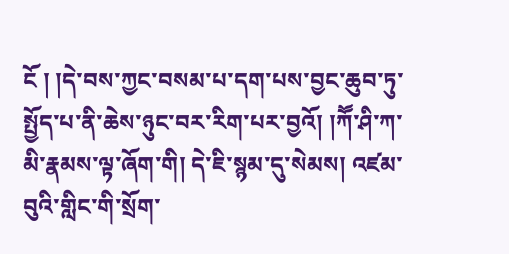ངོ ། །དེ་བས་ཀྱང་བསམ་པ་དག་པས་བྱང་ཆུབ་ཏུ་སྤྱོད་པ་ནི་ཆེས་ཉུང་བར་རིག་པར་བྱའོ། །ཀཽ་ཤི་ཀ་མི་རྣམས་ལྟ་ཞོག་གི། དེ་ཇི་སྙམ་དུ་སེམས། འཛམ་བུའི་གླིང་གི་སྲོག་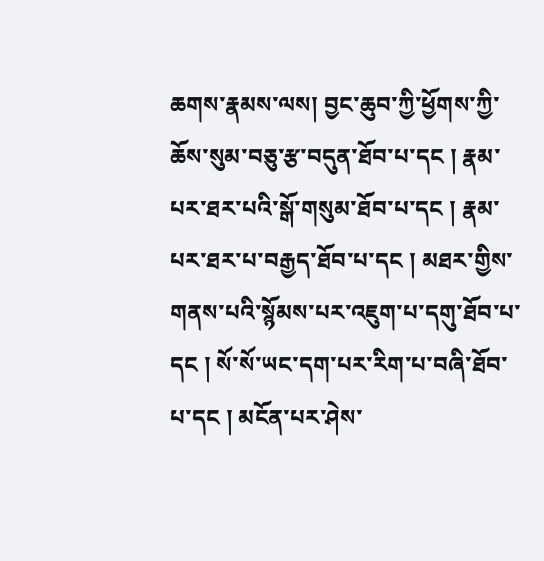ཆགས་རྣམས་ལས། བྱང་ཆུབ་ཀྱི་ཕྱོགས་ཀྱི་ཆོས་སུམ་བཅུ་རྩ་བདུན་ཐོབ་པ་དང ། རྣམ་པར་ཐར་པའི་སྒོ་གསུམ་ཐོབ་པ་དང ། རྣམ་པར་ཐར་པ་བརྒྱད་ཐོབ་པ་དང ། མཐར་གྱིས་གནས་པའི་སྙོམས་པར་འཇུག་པ་དགུ་ཐོབ་པ་དང ། སོ་སོ་ཡང་དག་པར་རིག་པ་བཞི་ཐོབ་པ་དང ། མངོན་པར་ཤེས་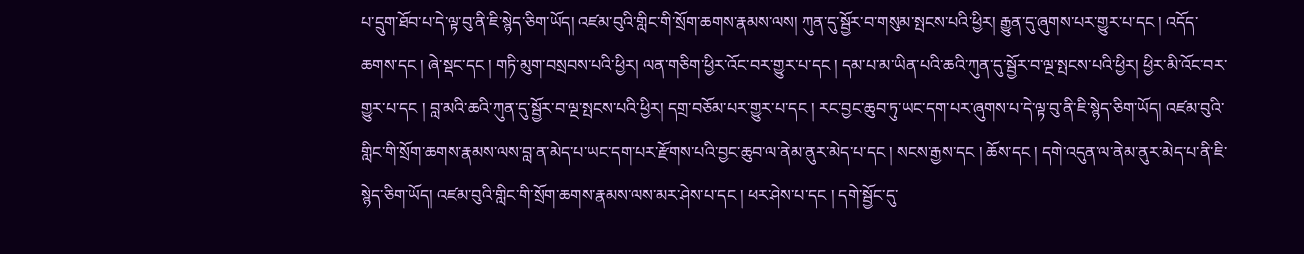པ་དྲུག་ཐོབ་པ་དེ་ལྟ་བུ་ནི་ཇི་སྙེད་ཅིག་ཡོད། འཛམ་བུའི་གླིང་གི་སྲོག་ཆགས་རྣམས་ལས། ཀུན་དུ་སྦྱོར་བ་གསུམ་སྤངས་པའི་ཕྱིར། རྒྱུན་དུ་ཞུགས་པར་གྱུར་པ་དང ། འདོད་ཆགས་དང ། ཞེ་སྡང་དང ། གཏི་མུག་བསྲབས་པའི་ཕྱིར། ལན་གཅིག་ཕྱིར་འོང་བར་གྱུར་པ་དང ། དམ་པ་མ་ཡིན་པའི་ཆའི་ཀུན་དུ་སྦྱོར་བ་ལྔ་སྤངས་པའི་ཕྱིར། ཕྱིར་མི་འོང་བར་གྱུར་པ་དང ། བླ་མའི་ཆའི་ཀུན་དུ་སྦྱོར་བ་ལྔ་སྤངས་པའི་ཕྱིར། དགྲ་བཅོམ་པར་གྱུར་པ་དང ། རང་བྱང་ཆུབ་ཏུ་ཡང་དག་པར་ཞུགས་པ་དེ་ལྟ་བུ་ནི་ཇི་སྙེད་ཅིག་ཡོད། འཛམ་བུའི་གླིང་གི་སྲོག་ཆགས་རྣམས་ལས་བླ་ན་མེད་པ་ཡང་དག་པར་རྫོགས་པའི་བྱང་ཆུབ་ལ་ནེམ་ནུར་མེད་པ་དང ། སངས་རྒྱས་དང ། ཆོས་དང ། དགེ་འདུན་ལ་ནེམ་ནུར་མེད་པ་ནི་ཇི་སྙེད་ཅིག་ཡོད། འཛམ་བུའི་གླིང་གི་སྲོག་ཆགས་རྣམས་ལས་མར་ཤེས་པ་དང ། ཕར་ཤེས་པ་དང ། དགེ་སྦྱོང་དུ་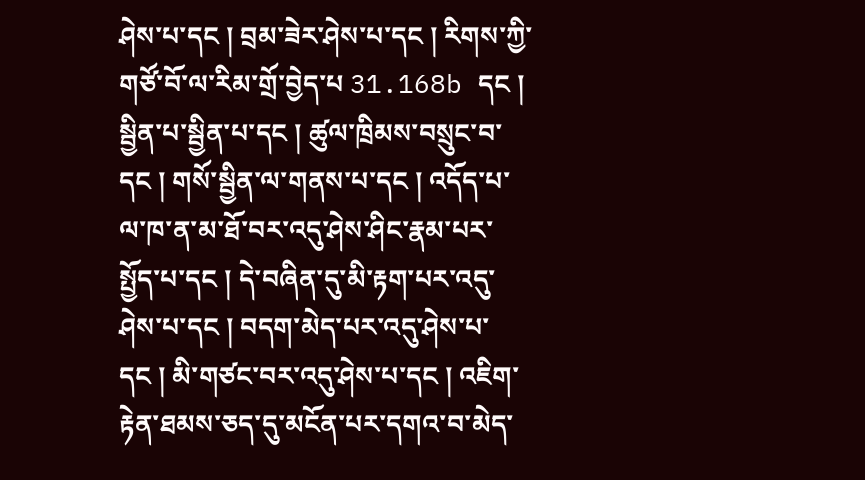ཤེས་པ་དང ། བྲམ་ཟེར་ཤེས་པ་དང ། རིགས་ཀྱི་གཙོ་བོ་ལ་རིམ་གྲོ་བྱེད་པ 31.168b དང ། སྦྱིན་པ་སྦྱིན་པ་དང ། ཚུལ་ཁྲིམས་བསྲུང་བ་དང ། གསོ་སྦྱིན་ལ་གནས་པ་དང ། འདོད་པ་ལ་ཁ་ན་མ་ཐོ་བར་འདུ་ཤེས་ཤིང་རྣམ་པར་སྤྱོད་པ་དང ། དེ་བཞིན་དུ་མི་རྟག་པར་འདུ་ཤེས་པ་དང ། བདག་མེད་པར་འདུ་ཤེས་པ་དང ། མི་གཙང་བར་འདུ་ཤེས་པ་དང ། འཇིག་རྟེན་ཐམས་ཅད་དུ་མངོན་པར་དགའ་བ་མེད་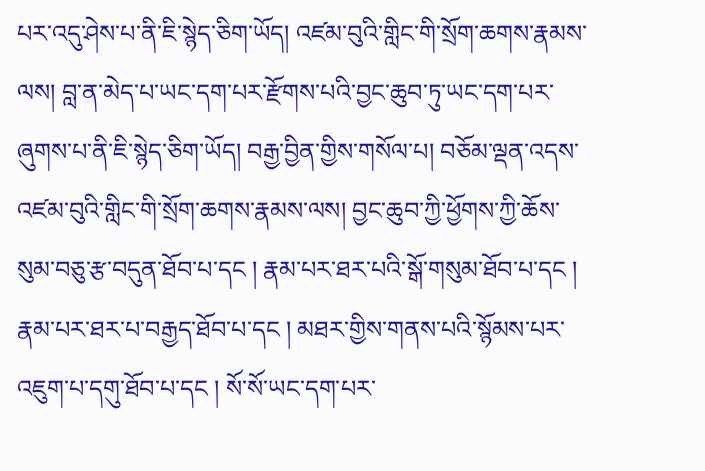པར་འདུ་ཤེས་པ་ནི་ཇི་སྙེད་ཅིག་ཡོད། འཛམ་བུའི་གླིང་གི་སྲོག་ཆགས་རྣམས་ལས། བླ་ན་མེད་པ་ཡང་དག་པར་རྫོགས་པའི་བྱང་ཆུབ་ཏུ་ཡང་དག་པར་ཞུགས་པ་ནི་ཇི་སྙེད་ཅིག་ཡོད། བརྒྱ་བྱིན་གྱིས་གསོལ་པ། བཅོམ་ལྡན་འདས་འཛམ་བུའི་གླིང་གི་སྲོག་ཆགས་རྣམས་ལས། བྱང་ཆུབ་ཀྱི་ཕྱོགས་ཀྱི་ཆོས་སུམ་བཅུ་རྩ་བདུན་ཐོབ་པ་དང ། རྣམ་པར་ཐར་པའི་སྒོ་གསུམ་ཐོབ་པ་དང ། རྣམ་པར་ཐར་པ་བརྒྱད་ཐོབ་པ་དང ། མཐར་གྱིས་གནས་པའི་སྙོམས་པར་འཇུག་པ་དགུ་ཐོབ་པ་དང ། སོ་སོ་ཡང་དག་པར་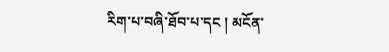རིག་པ་བཞི་ཐོབ་པ་དང ། མངོན་